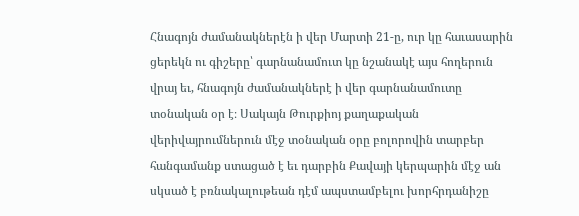Հնագոյն ժամանակներէն ի վեր Մարտի 21-ը, ուր կը հաւասարին ցերեկն ու գիշերը՝ գարնանամուտ կը նշանակէ այս հողերուն վրայ եւ, հնագոյն ժամանակներէ ի վեր գարնանամուտը տօնական օր է։ Սակայն Թուրքիոյ քաղաքական վերիվայրումներուն մէջ տօնական օրը բոլորովին տարբեր հանգամանք ստացած է եւ դարբին Քավայի կերպարին մէջ ան սկսած է բռնակալութեան դէմ ապստամբելու խորհրդանիշը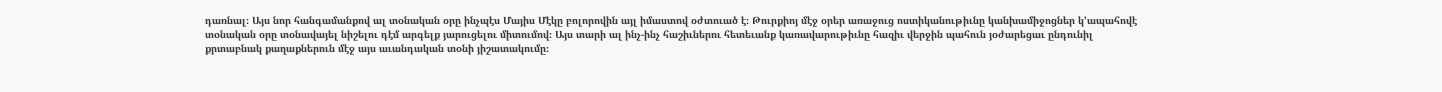դառնալ։ Այս նոր հանգամանքով ալ տօնական օրը ինչպէս Մայիս Մէկը բոլորովին այլ իմաստով օժտուած է։ Թուրքիոյ մէջ օրեր առաջուց ոստիկանութիւնը կանխամիջոցներ կ՚ապահովէ տօնական օրը տօնավայել նիշելու դէմ արգելք յարուցելու միտումով։ Այս տարի ալ ինչ-ինչ հաշիւներու հետեւանք կառավարութիւնը հազիւ վերջին պահուն յօժարեցաւ ընդունիլ քրտաբնակ քաղաքներուն մէջ այս աւանդական տօնի յիշատակումը։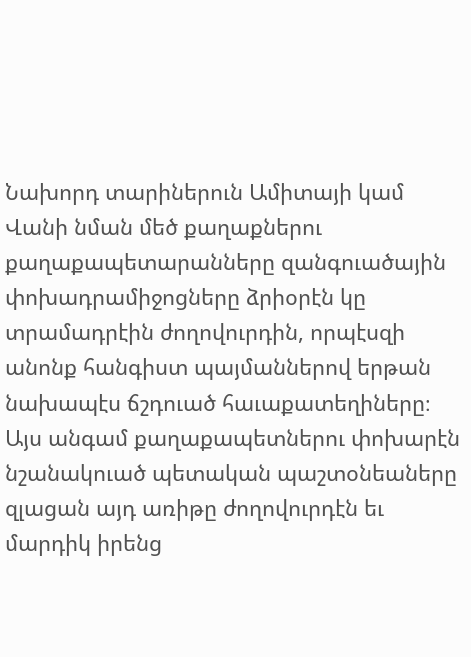Նախորդ տարիներուն Ամիտայի կամ Վանի նման մեծ քաղաքներու քաղաքապետարանները զանգուածային փոխադրամիջոցները ձրիօրէն կը տրամադրէին ժողովուրդին, որպէսզի անոնք հանգիստ պայմաններով երթան նախապէս ճշդուած հաւաքատեղիները։ Այս անգամ քաղաքապետներու փոխարէն նշանակուած պետական պաշտօնեաները զլացան այդ առիթը ժողովուրդէն եւ մարդիկ իրենց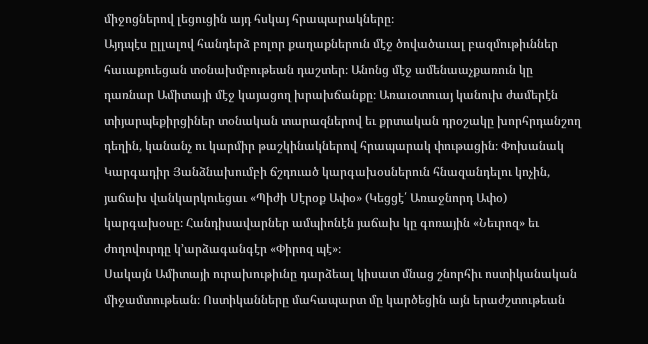միջոցներով լեցուցին այդ հսկայ հրապարակները։
Այդպէս ըլլալով հանդերձ բոլոր քաղաքներուն մէջ ծովածաւալ բազմութիւններ հաւաքուեցան տօնախմբութեան դաշտեր։ Անոնց մէջ ամենաաչքառուն կը դառնար Ամիտայի մէջ կայացող խրախճանքը։ Առաւօտուայ կանուխ ժամերէն տիյարպեքիրցիներ տօնական տարազներով եւ քրտական դրօշակը խորհրդանշող դեղին, կանանչ ու կարմիր թաշկինակներով հրապարակ փութացին։ Փոխանակ Կարգադիր Յանձնախումբի ճշդուած կարգախօսներուն հնազանդելու կոչին, յաճախ վանկարկուեցաւ «Պիժի Սէրօք Ափօ» (Կեցցէ՛ Առաջնորդ Ափօ) կարգախօսը։ Հանդիսավարներ ամպիոնէն յաճախ կը գոռային «Նեւրոզ» եւ ժողովուրդը կ՚արձագանգէր «Փիրոզ պէ»։
Սակայն Ամիտայի ուրախութիւնը դարձեալ կիսատ մնաց շնորհիւ ոստիկանական միջամտութեան։ Ոստիկանները մահապարտ մը կարծեցին այն երաժշտութեան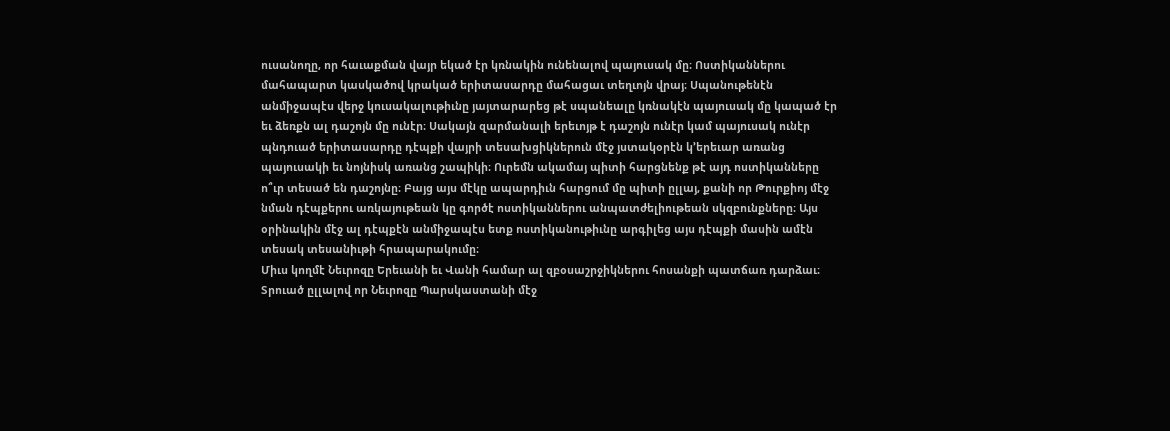ուսանողը, որ հաւաքման վայր եկած էր կռնակին ունենալով պայուսակ մը։ Ոստիկաններու մահապարտ կասկածով կրակած երիտասարդը մահացաւ տեղւոյն վրայ։ Սպանութենէն անմիջապէս վերջ կուսակալութիւնը յայտարարեց թէ սպանեալը կռնակէն պայուսակ մը կապած էր եւ ձեռքն ալ դաշոյն մը ունէր։ Սակայն զարմանալի երեւոյթ է դաշոյն ունէր կամ պայուսակ ունէր պնդուած երիտասարդը դէպքի վայրի տեսախցիկներուն մէջ յստակօրէն կ՚երեւար առանց պայուսակի եւ նոյնիսկ առանց շապիկի։ Ուրեմն ակամայ պիտի հարցնենք թէ այդ ոստիկանները ո՞ւր տեսած են դաշոյնը։ Բայց այս մէկը ապարդիւն հարցում մը պիտի ըլլայ, քանի որ Թուրքիոյ մէջ նման դէպքերու առկայութեան կը գործէ ոստիկաններու անպատժելիութեան սկզբունքները։ Այս օրինակին մէջ ալ դէպքէն անմիջապէս ետք ոստիկանութիւնը արգիլեց այս դէպքի մասին ամէն տեսակ տեսանիւթի հրապարակումը։
Միւս կողմէ Նեւրոզը Երեւանի եւ Վանի համար ալ զբօսաշրջիկներու հոսանքի պատճառ դարձաւ։ Տրուած ըլլալով որ Նեւրոզը Պարսկաստանի մէջ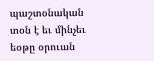պաշտօնական տօն է եւ մինչեւ եօթը օրուան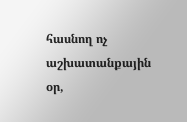հասնող ոչ աշխատանքային օր,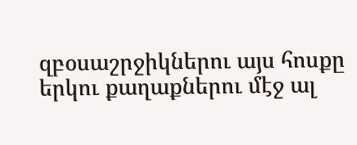զբօսաշրջիկներու այս հոսքը երկու քաղաքներու մէջ ալ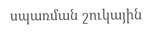սպառման շուկային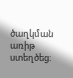ծաղկման առիթ ստեղծեց։